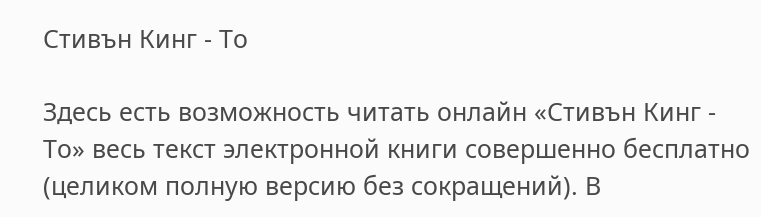Стивън Кинг - То

Здесь есть возможность читать онлайн «Стивън Кинг - То» весь текст электронной книги совершенно бесплатно (целиком полную версию без сокращений). В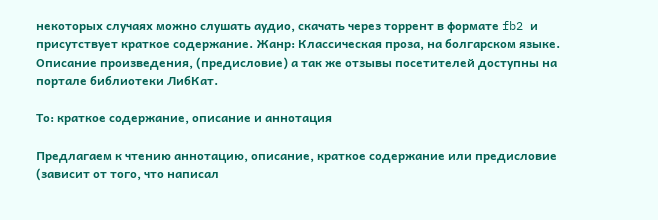некоторых случаях можно слушать аудио, скачать через торрент в формате fb2 и присутствует краткое содержание. Жанр: Классическая проза, на болгарском языке. Описание произведения, (предисловие) а так же отзывы посетителей доступны на портале библиотеки ЛибКат.

То: краткое содержание, описание и аннотация

Предлагаем к чтению аннотацию, описание, краткое содержание или предисловие (зависит от того, что написал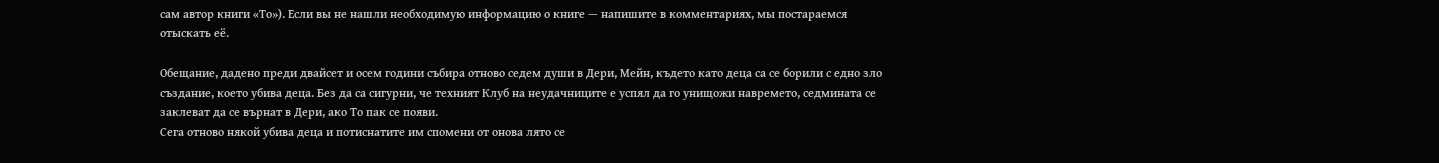сам автор книги «То»). Если вы не нашли необходимую информацию о книге — напишите в комментариях, мы постараемся отыскать её.

Обещание, дадено преди двайсет и осем години събира отново седем души в Дери, Мейн, където като деца са се борили с едно зло създание, което убива деца. Без да са сигурни, че техният Клуб на неудачниците е успял да го унищожи навремето, седмината се заклеват да се върнат в Дери, ако То пак се появи.
Сега отново някой убива деца и потиснатите им спомени от онова лято се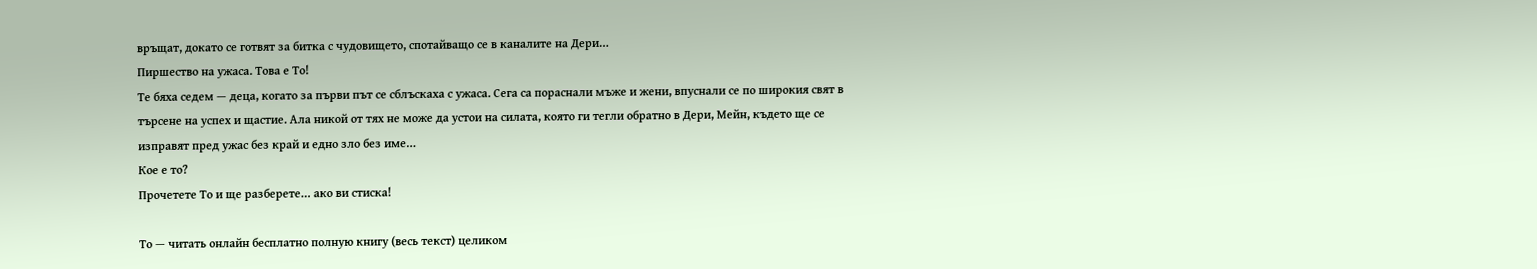връщат, докато се готвят за битка с чудовището, спотайващо се в каналите на Дери…
Пиршество на ужаса. Това е То!
Те бяха седем — деца, когато за първи път се сблъскаха с ужаса. Сега са пораснали мъже и жени, впуснали се по широкия свят в търсене на успех и щастие. Ала никой от тях не може да устои на силата, която ги тегли обратно в Дери, Мейн, където ще се изправят пред ужас без край и едно зло без име…
Кое е то?
Прочетете То и ще разберете… ако ви стиска!

То — читать онлайн бесплатно полную книгу (весь текст) целиком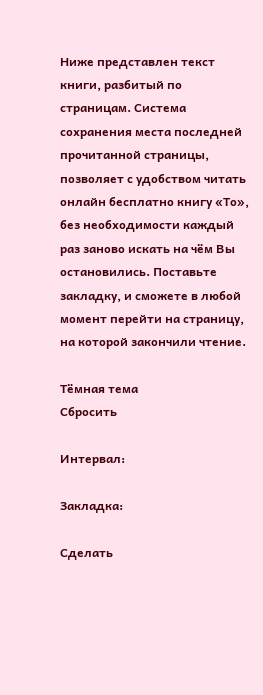Ниже представлен текст книги, разбитый по страницам. Система сохранения места последней прочитанной страницы, позволяет с удобством читать онлайн бесплатно книгу «То», без необходимости каждый раз заново искать на чём Вы остановились. Поставьте закладку, и сможете в любой момент перейти на страницу, на которой закончили чтение.

Тёмная тема
Сбросить

Интервал:

Закладка:

Сделать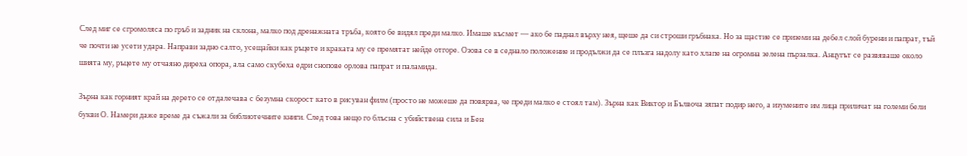След миг се сгромоляса по гръб и задник на склона, малко под дренажната тръба, която бе видял преди малко. Имаше късмет — ако бе паднал върху нея, щеше да си строши гръбнака. Но за щастие се приземи на дебел слой бурени и папрат, тъй че почти не усети удара. Направи задно салто, усещайки как ръцете и краката му се премятат нейде отгоре. Озова се в седнало положение и продължи да се плъзга надолу като хлапе на огромна зелена пързалка. Анцугът се развяваше около шията му, ръцете му отчаяно диреха опора, ала само скубеха едри снопове орлова папрат и паламида.

Зърна как горният край на дерето се отдалечава с безумна скорост като в рисуван филм (просто не можеше да повярва, че преди малко е стоял там). Зърна как Виктор и Бълвоча зяпат подир него, а изумените им лица приличат на големи бели букви О. Намери даже време да съжали за библиотечните книги. След това нещо го блъсна с убийствена сила и Бен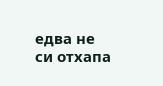едва не си отхапа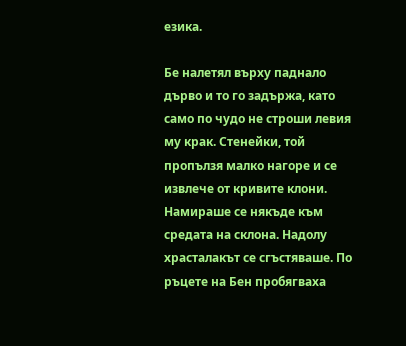езика.

Бе налетял върху паднало дърво и то го задържа, като само по чудо не строши левия му крак. Стенейки, той пропълзя малко нагоре и се извлече от кривите клони. Намираше се някъде към средата на склона. Надолу храсталакът се сгъстяваше. По ръцете на Бен пробягваха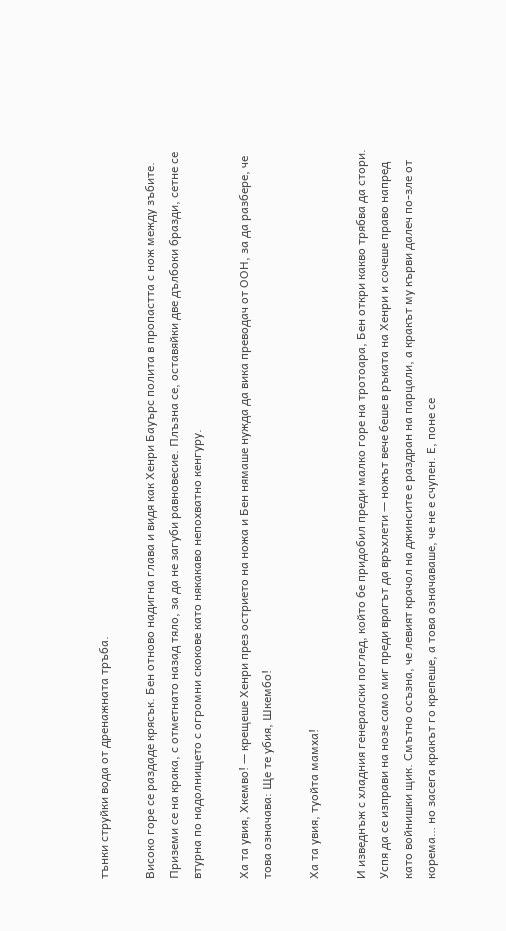тънки струйки вода от дренажната тръба.

Високо горе се раздаде крясък. Бен отново надигна глава и видя как Хенри Бауърс полита в пропастта с нож между зъбите. Приземи се на крака, с отметнато назад тяло, за да не загуби равновесие. Плъзна се, оставяйки две дълбоки бразди, сетне се втурна по надолнището с огромни скокове като някакаво непохватно кенгуру.

Ха та увия, Хкемво! — крещеше Хенри през острието на ножа и Бен нямаше нужда да вика преводач от ООН, за да разбере, че това означава: Ще те убия, Шкембо!

Ха та увия, туойта мамха!

И изведнъж с хладния генералски поглед, който бе придобил преди малко горе на тротоара, Бен откри какво трябва да стори. Успя да се изправи на нозе само миг преди врагът да връхлети — ножът вече беше в ръката на Хенри и сочеше право напред като войнишки щик. Смътно осъзна, че левият крачол на джинсите е раздран на парцали, а кракът му кърви далеч по-зле от корема… но засега кракът го крепеше, а това означаваше, че не е счупен. Е, поне се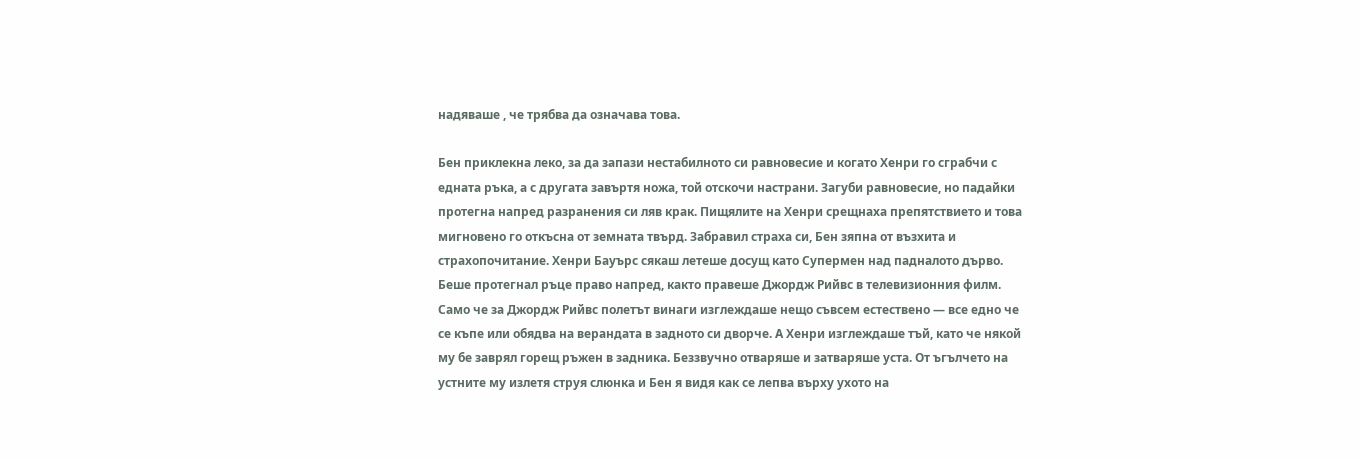надяваше , че трябва да означава това.

Бен приклекна леко, за да запази нестабилното си равновесие и когато Хенри го сграбчи с едната ръка, а с другата завъртя ножа, той отскочи настрани. Загуби равновесие, но падайки протегна напред разранения си ляв крак. Пищялите на Хенри срещнаха препятствието и това мигновено го откъсна от земната твърд. Забравил страха си, Бен зяпна от възхита и страхопочитание. Хенри Бауърс сякаш летеше досущ като Супермен над падналото дърво. Беше протегнал ръце право напред, както правеше Джордж Рийвс в телевизионния филм. Само че за Джордж Рийвс полетът винаги изглеждаше нещо съвсем естествено — все едно че се къпе или обядва на верандата в задното си дворче. А Хенри изглеждаше тъй, като че някой му бе заврял горещ ръжен в задника. Беззвучно отваряше и затваряше уста. От ъгълчето на устните му излетя струя слюнка и Бен я видя как се лепва върху ухото на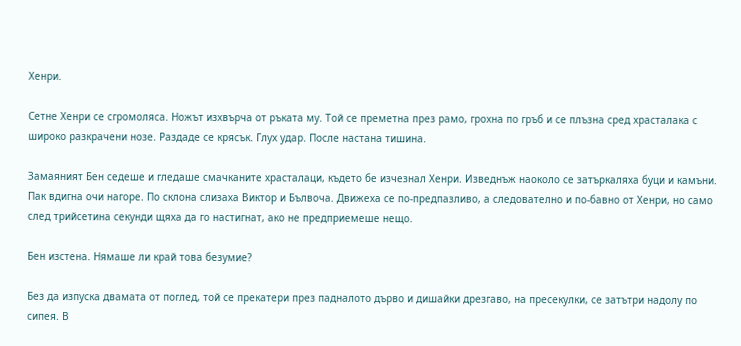Хенри.

Сетне Хенри се сгромоляса. Ножът изхвърча от ръката му. Той се преметна през рамо, грохна по гръб и се плъзна сред храсталака с широко разкрачени нозе. Раздаде се крясък. Глух удар. После настана тишина.

Замаяният Бен седеше и гледаше смачканите храсталаци, където бе изчезнал Хенри. Изведнъж наоколо се затъркаляха буци и камъни. Пак вдигна очи нагоре. По склона слизаха Виктор и Бълвоча. Движеха се по-предпазливо, а следователно и по-бавно от Хенри, но само след трийсетина секунди щяха да го настигнат, ако не предприемеше нещо.

Бен изстена. Нямаше ли край това безумие?

Без да изпуска двамата от поглед, той се прекатери през падналото дърво и дишайки дрезгаво, на пресекулки, се затътри надолу по сипея. В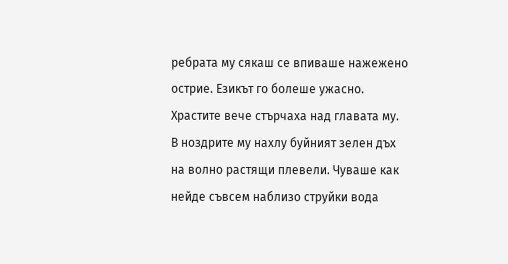ребрата му сякаш се впиваше нажежено острие. Езикът го болеше ужасно. Храстите вече стърчаха над главата му. В ноздрите му нахлу буйният зелен дъх на волно растящи плевели. Чуваше как нейде съвсем наблизо струйки вода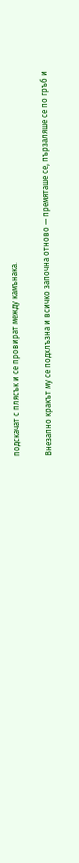подскачат с плясък и се провират между камънака.

Внезапно кракът му се подхлъзна и всичко започна отново — премяташе се, пързаляше се по гръб и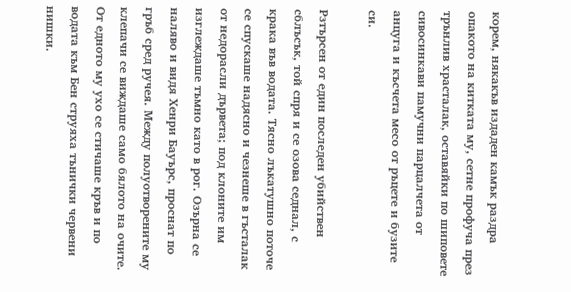корем, някакъв издаден камък раздра опакото на китката му, сетне профуча през трънлив храсталак, оставяйки по шиповете сивосинкави памучни парцалчета от анцуга и късчета месо от ръцете и бузите си.

Рзтърсен от един последен убийствен сблъсък, той спря и се озова седнал, с крака във водата. Тясно лъкатушно поточе се спускаше надясно и чезнеше в гъсталак от недорасли дървета; под клоните им изглеждаше тъмно като в рог. Озърна се наляво и видя Хенри Бауърс, проснат по гръб сред ручея. Между полуотворените му клепачи се виждаше само бялото на очите. От едното му ухо се стичаше кръв и по водата към Бен струяха тънички червени нишки.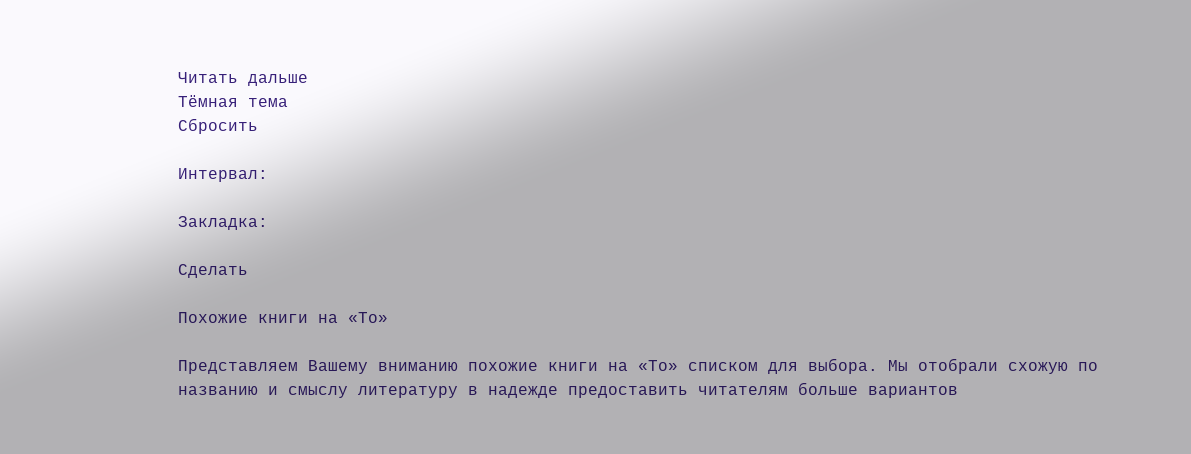Читать дальше
Тёмная тема
Сбросить

Интервал:

Закладка:

Сделать

Похожие книги на «То»

Представляем Вашему вниманию похожие книги на «То» списком для выбора. Мы отобрали схожую по названию и смыслу литературу в надежде предоставить читателям больше вариантов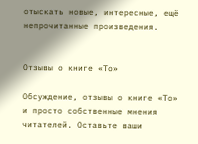отыскать новые, интересные, ещё непрочитанные произведения.


Отзывы о книге «То»

Обсуждение, отзывы о книге «То» и просто собственные мнения читателей. Оставьте ваши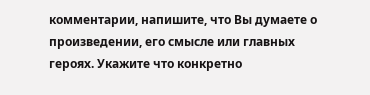комментарии, напишите, что Вы думаете о произведении, его смысле или главных героях. Укажите что конкретно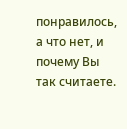понравилось, а что нет, и почему Вы так считаете.